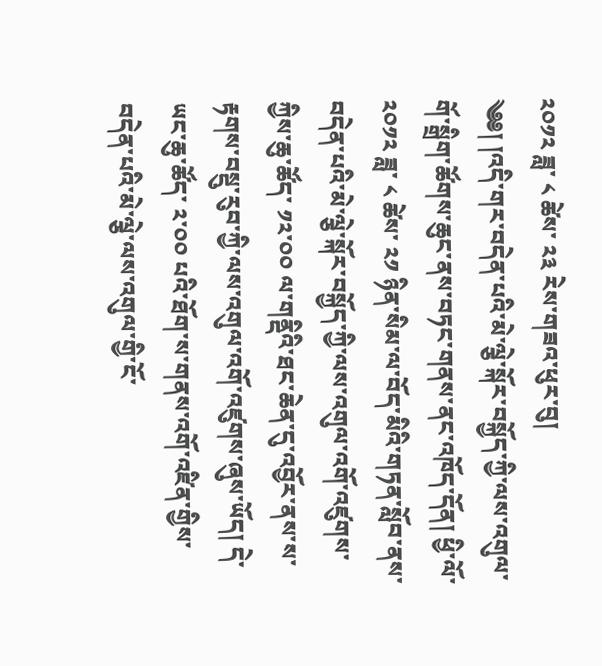༢༠༡༢ ཟླ་ ༨ ཚེས་ ༢༣ རེས་གཟའ་ཕུར་བུ།
༄༅། །འདི་གར་བདེན་པའི་མེ་ལྕེ་སྐོར་བསྐྱོད་ཀྱི་ལས་འགུལ་གོ་སྒྲིག་ཚོགས་ཆུང་ནས་བཏང་གནས་ནང་འཁོད་དོན། ཕྱི་ལོ་ ༢༠༡༢ ཟླ་ ༨ ཚེས་ ༢༡ ཉིན་སིམ་ལ་བོད་མིའི་གཏན་སློབ་ནས་བདེན་པའི་མེ་ལྕེ་སྐོར་བསྐྱོད་ཀྱི་ལས་འགུལ་འགོ་འཛུགས་ཀྱིས་ཆུ་ཚོད་ ༡༢་༠༠ ལ་གནྡིའི་ཐང་ཆེན་དུ་འབྱོར་ནས་ས་རྟགས་བསྡུ་རུབ་ཀྱི་ལས་འགུལ་འགོ་འཛུགས་ཞུས་ཡོད། དེ་ཡང་ཆུ་ཚོད་ ༢་༠༠ པའི་ཐོག་ས་གནས་འགོ་འཛིན་གྱིས་བདེན་པའི་མེ་ལྕེ་ལས་འགུལ་གྱི་ངོ་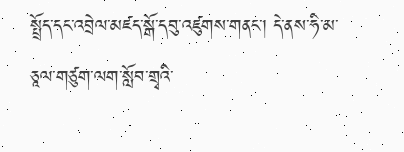སྤྲོད་དང་འབྲེལ་མཛད་སྒོ་དབུ་འཛུགས་གནང་། དེ་ནས་ཧི་མ་ཅཱལ་གཙུག་ལག་སློབ་གྲྭའི་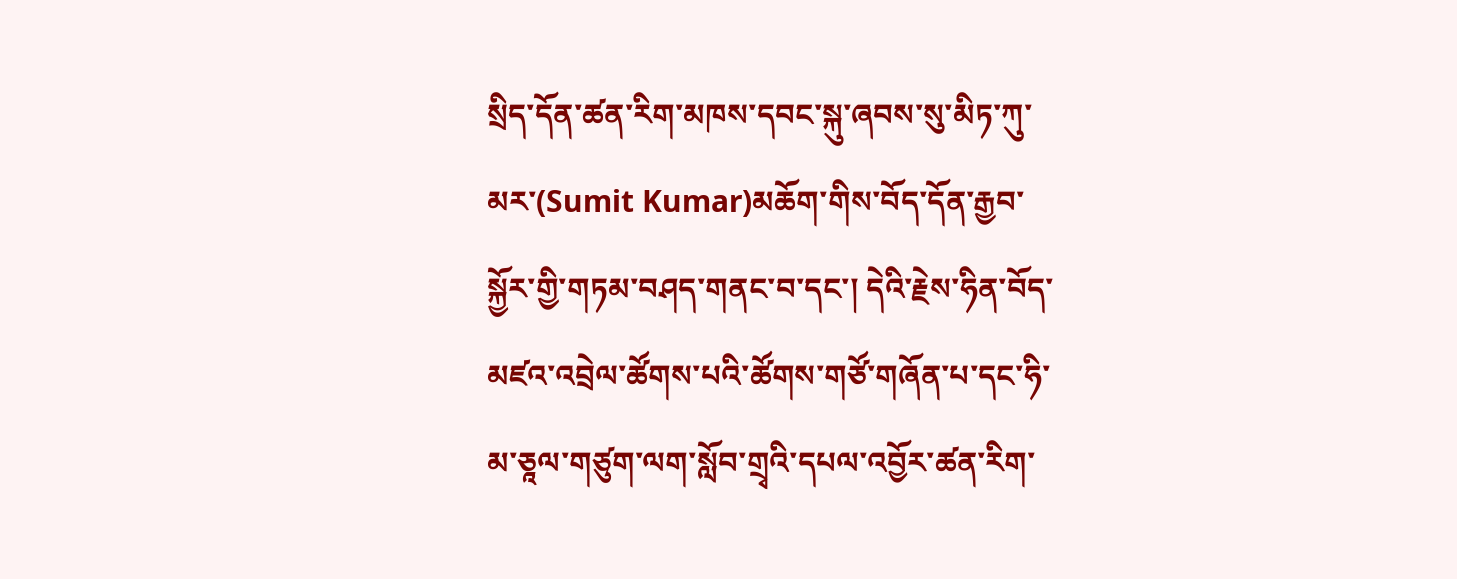སྲིད་དོན་ཚན་རིག་མཁས་དབང་སྐུ་ཞབས་སུ་མིཏ་ཀུ་མར་(Sumit Kumar)མཆོག་གིས་བོད་དོན་རྒྱབ་སྐྱོར་གྱི་གཏམ་བཤད་གནང་བ་དང་། དེའི་རྗེས་ཧིན་བོད་མཛའ་འབྲེལ་ཚོགས་པའི་ཚོགས་གཙོ་གཞོན་པ་དང་ཧི་མ་ཅཱལ་གཙུག་ལག་སློབ་གྲྭའི་དཔལ་འབྱོར་ཚན་རིག་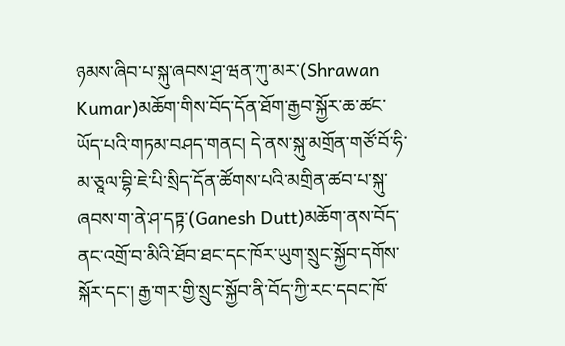ཉམས་ཞིབ་པ་སྐུ་ཞབས་ཤྲ་ཝན་ཀུ་མར་(Shrawan Kumar)མཆོག་གིས་བོད་དོན་ཐོག་རྒྱབ་སྐྱོར་ཆ་ཚང་ཡོད་པའི་གཏམ་བཤད་གནང། དེ་ནས་སྐུ་མགྲོན་གཙོ་བོ་ཧི་མ་ཅཱལ་བྷི་ཇེ་པི་སྲིད་དོན་ཚོགས་པའི་མགྲིན་ཚབ་པ་སྐུ་ཞབས་ག་ནེ་ཤ་དཏྟ་(Ganesh Dutt)མཆོག་ནས་བོད་ནང་འགྲོ་བ་མིའི་ཐོབ་ཐང་དང་ཁོར་ཡུག་སྲུང་སྐྱོབ་དགོས་སྐོར་དང་། རྒྱ་གར་གྱི་སྲུང་སྐྱོབ་ནི་བོད་ཀྱི་རང་དབང་ཁོ་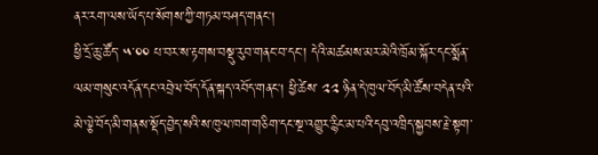ནར་རག་ལས་ཡོད་པ་སོགས་ཀྱི་གཏམ་བཤད་གནང།
ཕྱི་དྲོ་ཆུ་ཚོད་ ༥་༠༠ པ་བར་ས་རྟགས་བསྡུ་རུབ་གནང་བ་དང་། དེའི་མཚམས་མར་མེའི་ཁྲོམ་སྐོར་དང་སྨོན་ལམ་གསུང་འདོན་དང་འབྲེལ་བོད་དོན་སྐད་འབོད་གནང། ཕྱི་ཚེས་ ༢༢ ཉིན་དེ་ཁུལ་བོད་མི་ཚོས་བདེན་པའི་མེ་ལྕེ་བོད་མི་གནས་སྡོད་བྱེད་སའི་ས་ཁུལ་ཁག་གཅིག་དང་སྔ་འགྱུར་རྙིང་མ་པའི་དབུ་འཁྲིད་སྐྱབས་རྗེ་སྟག་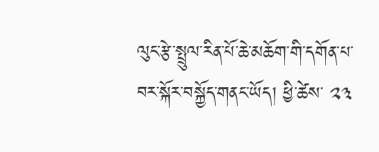ལུང་རྩེ་སྤྲུལ་རིན་པོ་ཆེ་མཆོག་གི་དགོན་པ་བར་སྐོར་བསྐྱོད་གནང་ཡོད། ཕྱི་ཚེས་ ༢༣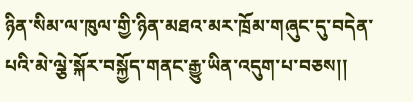ཉིན་སིམ་ལ་ཁུལ་གྱི་ཉིན་མཐའ་མར་ཁྲོམ་གཞུང་དུ་བདེན་པའི་མེ་ལྕེ་སྐོར་བསྐྱོད་གནང་རྒྱུ་ཡིན་འདུག་པ་བཅས།།